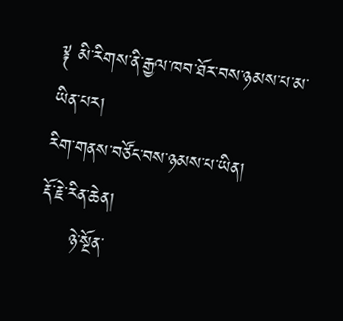༈ མི་རིགས་ནི་རྒྱལ་ཁབ་ཐོར་བས་ཉམས་པ་མ་ཡིན་པར།
རིག་གནས་བཙོང་བས་ཉམས་པ་ཡིན།
རྡོ་རྗེ་རིན་ཆེན།
     ཉེ་སྔོན་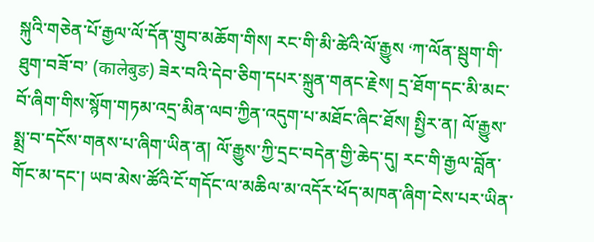སྐུའི་གཅེན་པོ་རྒྱལ་ལོ་དོན་གྲུབ་མཆོག་གིས། རང་གི་མི་ཚེའི་ལོ་རྒྱུས ‘ཀ་ལོན་སྦུག་གི་ཐུག་བཟོ་བ’ (कालेबुङ) ཟེར་བའི་དེབ་ཅིག་དཔར་སྐྲུན་གནང་རྗེས། དྲ་ཐོག་དང་མི་མང་བོ་ཞིག་གིས་སྙོག་གཏམ་འདྲ་མིན་ལབ་ཀྱིན་འདུག་པ་མཐོང་ཞིང་ཐོས། སྤྱིར་ན། ལོ་རྒྱུས་སྨྲ་བ་དངོས་གནས་པ་ཞིག་ཡིན་ན། ལོ་རྒྱུས་ཀྱི་དྲང་བདེན་གྱི་ཆེད་དུ། རང་གི་རྒྱལ་བློན་གོང་མ་དང་། ཡབ་མེས་ཚོའི་ངོ་གདོང་ལ་མཆིལ་མ་འདོར་ཕོད་མཁན་ཞིག་ངེས་པར་ཡིན་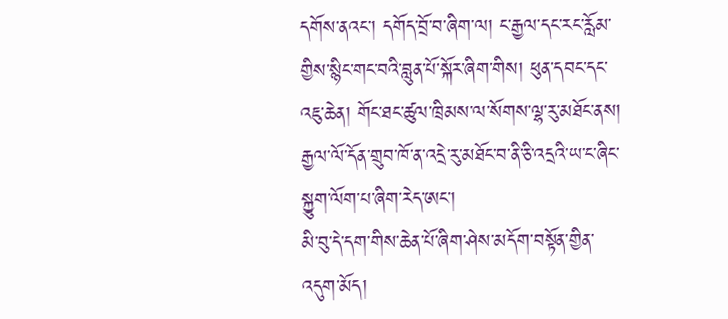དགོས་ནའང་། དགོད་བྲོ་བ་ཞིག་ལ། ང་རྒྱལ་དང་རང་རློམ་གྱིས་སྙིང་གང་བའི་བླུན་པོ་སྐོར་ཞིག་གིས། ཕུན་དབང་དང་འཇུ་ཆེན། གོང་ཐང་ཚུལ་ཁྲིམས་ལ་སོགས་ལྷ་རུ་མཐོང་ནས། རྒྱལ་ལོ་དོན་གྲུབ་ཁོ་ན་འདྲེ་རུ་མཐོང་བ་ནི་ཅི་འདྲའི་ཡ་ང་ཞིང་སྐྱུག་ལོག་པ་ཞིག་རེད་ཨང་།
མི་བུ་དེ་དག་གིས་ཆེན་པོ་ཞིག་ཤེས་མདོག་བསྟོན་གྱིན་འདུག་མོད།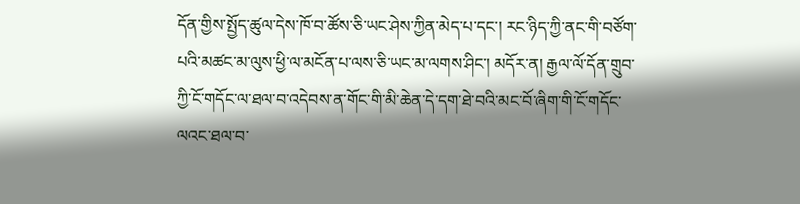དོན་གྱིས་སྤྱོད་ཚུལ་དེས་ཁོ་བ་ཚོས་ཅི་ཡང་ཤེས་ཀྱིན་མེད་པ་དང་། རང་ཉིད་ཀྱི་ནང་གི་བཙོག་པའི་མཚང་མ་ལུས་ཕྱི་ལ་མངོན་པ་ལས་ཅི་ཡང་མ་ལགས་ཤིང་། མདོར་ན། རྒྱལ་ལོ་དོན་གྲུབ་ཀྱི་ངོ་གདོང་ལ་ཐལ་བ་འདེབས་ན་གོང་གི་མི་ཆེན་དེ་དག་ཐེ་བའི་མང་བོ་ཞིག་གི་ངོ་གདོང་ལའང་ཐལ་བ་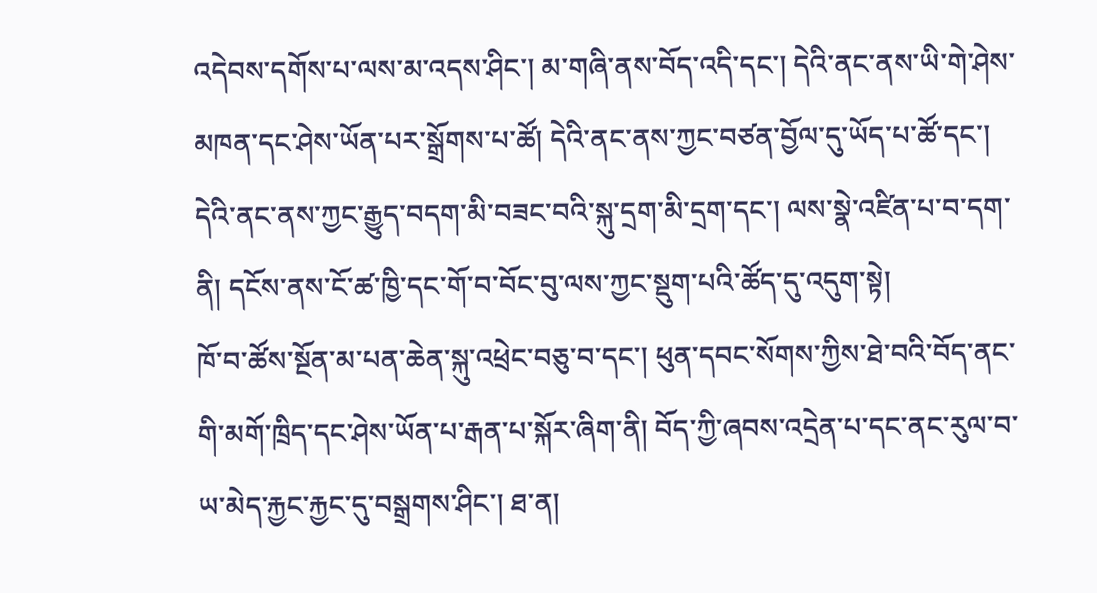འདེབས་དགོས་པ་ལས་མ་འདས་ཤིང་། མ་གཞི་ནས་བོད་འདི་དང་། དེའི་ནང་ནས་ཡི་གེ་ཤེས་མཁན་དང་ཤེས་ཡོན་པར་སྒྲོགས་པ་ཚོ། དེའི་ནང་ནས་ཀྱང་བཙན་བྱོལ་དུ་ཡོད་པ་ཚོ་དང་། དེའི་ནང་ནས་ཀྱང་རྒྱུད་བདག་མི་བཟང་བའི་སྐུ་དྲག་མི་དྲག་དང་། ལས་སྣེ་འཛིན་པ་བ་དག་ནི། དངོས་ནས་ངོ་ཚ་ཁྱི་དང་གོ་བ་བོང་བུ་ལས་ཀྱང་སྡུག་པའི་ཚོད་དུ་འདུག་སྟེ།
ཁོ་བ་ཚོས་སྔོན་མ་པན་ཆེན་སྐུ་འཕྲེང་བཅུ་བ་དང་། ཕུན་དབང་སོགས་ཀྱིས་ཐེ་བའི་བོད་ནང་གི་མགོ་ཁྲིད་དང་ཤེས་ཡོན་པ་རྒན་པ་སྐོར་ཞིག་ནི། བོད་ཀྱི་ཞབས་འདྲེན་པ་དང་ནང་རུལ་བ་ཡ་མེད་རྐྱང་རྐྱང་དུ་བསྒྲགས་ཤིང་། ཐ་ན།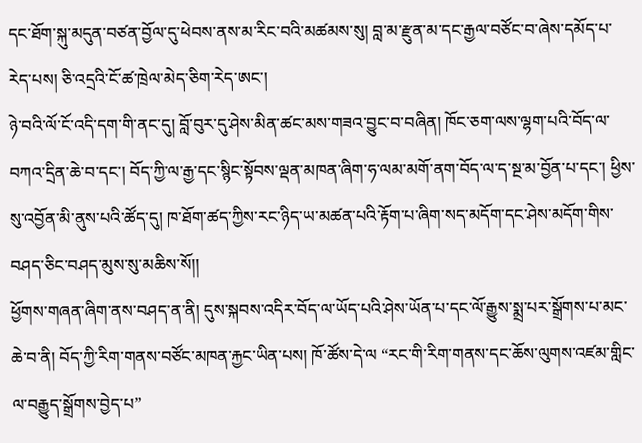དང་ཐོག་སྐུ་མདུན་བཙན་བྱོལ་དུ་ཕེབས་ནས་མ་རིང་བའི་མཚམས་སུ། བླ་མ་རྫུན་མ་དང་རྒྱལ་བཙོང་བ་ཞེས་དམོད་པ་རེད་པས། ཅི་འདྲའི་ངོ་ཚ་ཁྲེལ་མེད་ཅིག་རེད་ཨང་།
ཉེ་བའི་ལོ་ངོ་འདི་དག་གི་ནང་དུ། བློ་བུར་དུ་ཤེས་མིན་ཚང་མས་གཟའ་བྱུང་བ་བཞིན། ཁོང་ཅག་ལས་ལྷག་པའི་བོད་ལ་བཀའ་དྲིན་ཆེ་བ་དང་། བོད་ཀྱི་ལ་རྒྱ་དང་སྙིང་སྟོབས་ལྡན་མཁན་ཞིག་ཧ་ལམ་མགོ་ནག་བོད་ལ་ད་སྔ་མ་བྱོན་པ་དང་། ཕྱིས་སུ་འབྱོན་མི་ནུས་པའི་ཚོད་དུ། ཁ་ཐོག་ཚད་ཀྱིས་རང་ཉིད་ཡ་མཚན་པའི་རྟོག་པ་ཞིག་སད་མདོག་དང་ཤེས་མདོག་གིས་བཤད་ཅིང་བཤད་མུས་སུ་མཆིས་སོ།།
ཕྱོགས་གཞན་ཞིག་ནས་བཤད་ན་ནི། དུས་སྐབས་འདིར་བོད་ལ་ཡོད་པའི་ཤེས་ཡོན་པ་དང་ལོ་རྒྱུས་སྨྲ་པར་སྒྲོགས་པ་མང་ཆེ་བ་ནི། བོད་ཀྱི་རིག་གནས་བཙོང་མཁན་རྐྱང་ཡིན་པས། ཁོ་ཚོས་དེ་ལ “རང་གི་རིག་གནས་དང་ཆོས་ལུགས་འཛམ་གླིང་ལ་བརྒྱུད་སྒྲོགས་བྱེད་པ”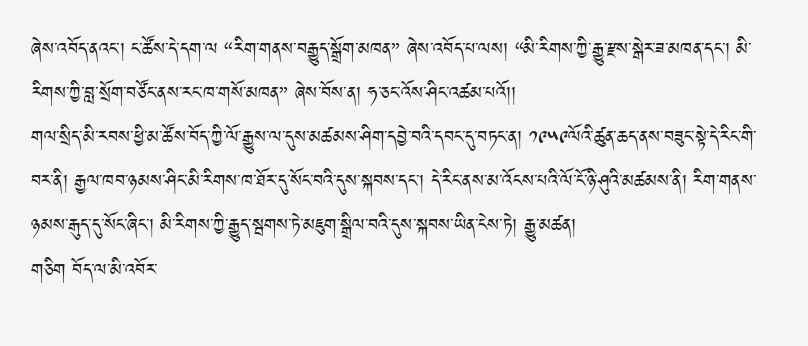ཞེས་འབོད་ནའང་། ང་ཚོས་དེ་དག་ལ “རིག་གནས་བརྒྱུད་སྒྲོག་མཁན” ཞེས་འབོད་པ་ལས། “མི་རིགས་ཀྱི་རྒྱུ་རྫས་སྒེར་ཟ་མཁན་དང་། མི་རིགས་ཀྱི་བླ་སྲོག་བཙོང་ནས་རང་ཁ་གསོ་མཁན” ཞེས་བོས་ན། ཧ་ཅང་འོས་ཤིང་འཚམ་པའོ།།
གལ་སྲིད་མི་རབས་ཕྱི་མ་ཚོས་བོད་ཀྱི་ལོ་རྒྱུས་ལ་དུས་མཚམས་ཤིག་དབྱེ་བའི་དབང་དུ་བཏང་ན། ༡༩༥༩ལོའི་ཚུན་ཆད་ནས་བཟུང་སྟེ་དེ་རིང་གི་བར་ནི། རྒྱལ་ཁབ་ཉམས་ཤིང་མི་རིགས་ཁ་ཐོར་དུ་སོང་བའི་དུས་སྐབས་དང་། དེ་རིང་ནས་མ་འོངས་པའི་ལོ་ངོ་ཉི་ཤུའི་མཚམས་ནི། རིག་གནས་ཉམས་རྒུད་དུ་སོང་ཞིང་། མི་རིགས་ཀྱི་རྒྱུད་སྦགས་ཏེ་མཇུག་སྒྲིལ་བའི་དུས་སྐབས་ཡིན་ངེས་ཏེ། རྒྱུ་མཚན།
གཅིག བོད་ལ་མི་འབོར་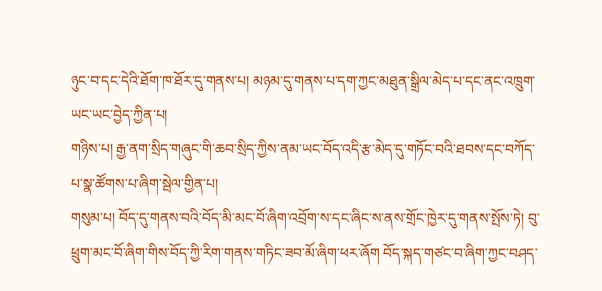ཉུང་བ་དང་དེའི་ཐོག་ཁ་ཐོར་དུ་གནས་པ། མཉམ་དུ་གནས་པ་དག་ཀྱང་མཐུན་སྒྲིལ་མེད་པ་དང་ནང་འཁྲུག་ཡང་ཡང་བྱེད་ཀྱིན་པ།
གཉིས་པ། རྒྱ་ནག་སྲིད་གཞུང་གི་ཆབ་སྲིད་ཀྱིས་ནམ་ཡང་བོད་འདི་རྩ་མེད་དུ་གཏོང་བའི་ཐབས་དང་བཀོད་པ་སྣ་ཚོགས་པ་ཞིག་སྦེལ་གྱིན་པ།
གསུམ་པ། བོད་དུ་གནས་བའི་བོད་མི་མང་བོ་ཞིག་འབྲོག་ས་དང་ཞིང་ས་ནས་གྲོང་ཁྱེར་དུ་གནས་སྤོས་ཏེ། བུ་ཕྲུག་མང་བོ་ཞིག་གིས་བོད་ཀྱི་རིག་གནས་གཏིང་ཟབ་མོ་ཞིག་ཕར་ཞོག བོད་སྐད་གཙང་བ་ཞིག་ཀྱང་བཤད་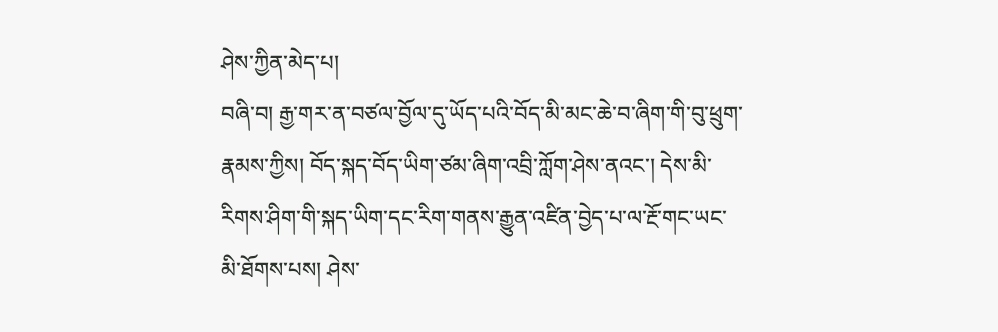ཤེས་ཀྱིན་མེད་པ།
བཞི་བ། རྒྱ་གར་ན་བཙལ་བྱོལ་དུ་ཡོད་པའི་བོད་མི་མང་ཆེ་བ་ཞིག་གི་བུ་ཕྲུག་རྣམས་ཀྱིས། བོད་སྐད་བོད་ཡིག་ཙམ་ཞིག་འབྲི་ཀློག་ཤེས་ནའང་། དེས་མི་རིགས་ཤིག་གི་སྐད་ཡིག་དང་རིག་གནས་རྒྱུན་འཛིན་བྱེད་པ་ལ་རྔོ་གང་ཡང་མི་ཐོགས་པས། ཤེས་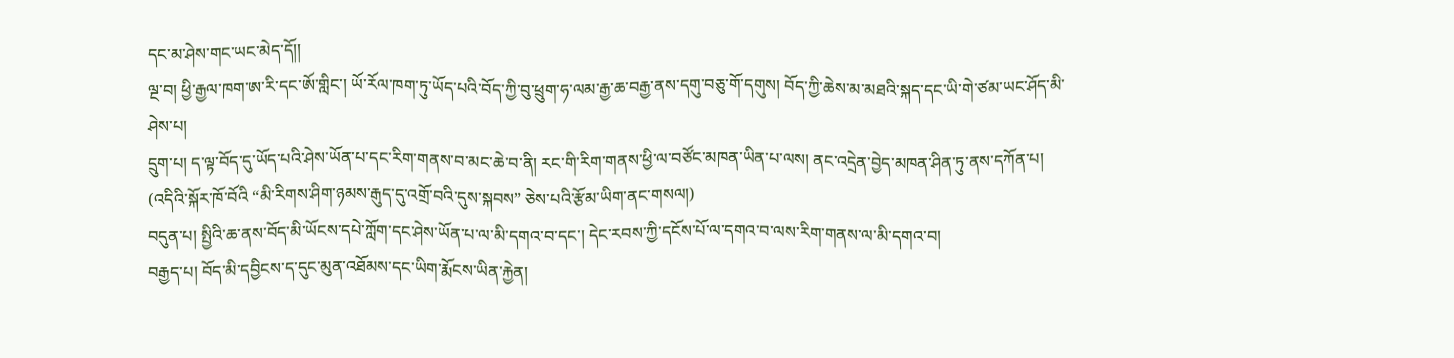དང་མ་ཤེས་གང་ཡང་མེད་དོ།།
ལྔ་བ། ཕྱི་རྒྱལ་ཁག་ཨ་རི་དང་ཨོ་གླིང་། ཡོ་རོལ་ཁག་ཏུ་ཡོད་པའི་བོད་ཀྱི་བུ་ཕྲུག་ཧ་ལམ་རྒྱ་ཆ་བརྒྱ་ནས་དགུ་བཅུ་གོ་དགུས། བོད་ཀྱི་ཆེས་མ་མཐའི་སྐད་དང་ཡི་གེ་ཙམ་ཡང་ཤོད་མི་ཤེས་པ།
དྲུག་པ། ད་ལྟ་བོད་དུ་ཡོད་པའི་ཤེས་ཡོན་པ་དང་རིག་གནས་བ་མང་ཆེ་བ་ནི། རང་གི་རིག་གནས་ཕྱི་ལ་བཙོང་མཁན་ཡིན་པ་ལས། ནང་འདྲེན་བྱེད་མཁན་ཤིན་ཏུ་ནས་དཀོན་པ། (འདིའི་སྐོར་ཁོ་བོའི “མི་རིགས་ཤིག་ཉམས་རྒུད་དུ་འགྲོ་བའི་དུས་སྐབས” ཅེས་པའི་རྩོམ་ཡིག་ནང་གསལ།)
བདུན་པ། སྤྱིའི་ཆ་ནས་བོད་མི་ཡོངས་དཔེ་ཀློག་དང་ཤེས་ཡོན་པ་ལ་མི་དགའ་བ་དང་། དེང་རབས་ཀྱི་དངོས་པོ་ལ་དགའ་བ་ལས་རིག་གནས་ལ་མི་དགའ་བ།
བརྒྱད་པ། བོད་མི་དབྱིངས་ད་དུང་མུན་འཐོམས་དང་ཡིག་རྨོངས་ཡིན་རྐྱེན།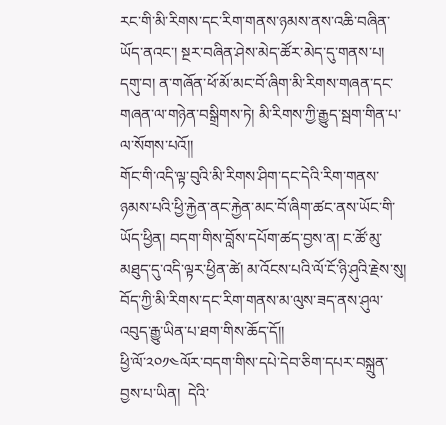རང་གི་མི་རིགས་དང་རིག་གནས་ཉམས་ནས་འཆི་བཞིན་ཡོད་ནའང་། སྔར་བཞིན་ཤེས་མེད་ཚོར་མེད་དུ་གནས་པ།
དགུ་བ། ན་གཞོན་ཕོ་མོ་མང་བོ་ཞིག་མི་རིགས་གཞན་དང་གཞན་ལ་གཉེན་བསྒྲིགས་ཏེ། མི་རིགས་ཀྱི་རྒྱུད་སྦག་གིན་པ་ལ་སོགས་པའོ།།
གོང་གི་འདི་ལྟ་བུའི་མི་རིགས་ཤིག་དང་དེའི་རིག་གནས་ཉམས་པའི་ཕྱི་རྐྱེན་ནང་རྐྱེན་མང་བོ་ཞིག་ཚང་ནས་ཡོང་གི་ཡོད་ཕྱིན། བདག་གིས་བློས་དཔོག་ཚད་བྱས་ན། ང་ཚོ་མུ་མཐུད་དུ་འདི་ལྟར་ཕྱིན་ཚེ། མ་འོངས་པའི་ལོ་ངོ་ཉི་ཤུའི་རྗེས་སུ། བོད་ཀྱི་མི་རིགས་དང་རིག་གནས་མ་ལུས་ཟད་ནས་ཤུལ་འབུད་རྒྱུ་ཡིན་པ་ཐག་གིས་ཆོད་དོ།།
ཕྱི་ལོ་༢༠༡༤ལོར་བདག་གིས་དཔེ་དེབ་ཅིག་དཔར་བསྐྲུན་བྱས་པ་ཡིན།  དེའི་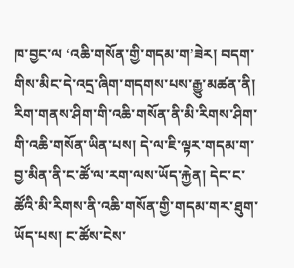ཁ་བྱང་ལ ‘འཆི་གསོན་གྱི་གདམ་ག’ཟེར། བདག་གིས་མིང་དེ་འདྲ་ཞིག་གདགས་པས་རྒྱུ་མཚན་ནི། རིག་གནས་ཤིག་གི་འཆི་གསོན་ནི་མི་རིགས་ཤིག་གི་འཆི་གསོན་ཡིན་པས། དེ་ལ་ཇི་ལྟར་གདམ་ག་བྱ་མིན་ནི་ང་ཚོ་ལ་རག་ལས་ཡོད་རྐྱེན། དེང་ང་ཚོའི་མི་རིགས་ནི་འཆི་གསོན་གྱི་གདམ་གར་ཐུག་ཡོད་པས། ང་ཚོས་ངེས་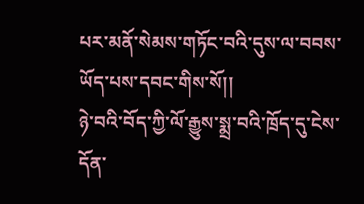པར་མནོ་སེམས་གཏོང་བའི་དུས་ལ་བབས་ཡོད་པས་དབང་གིས་སོ།།
ཉེ་བའི་བོད་ཀྱི་ལོ་རྒྱུས་སྨྲ་བའི་ཁྲོད་དུ་ངེས་དོན་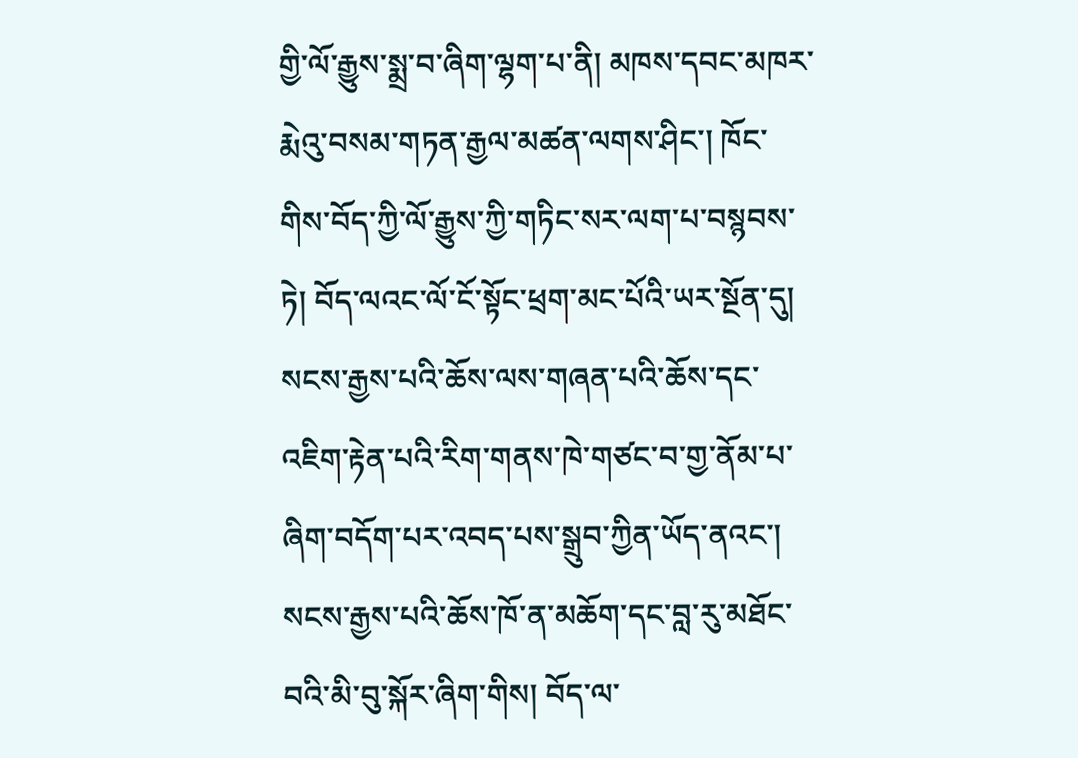གྱི་ལོ་རྒྱུས་སྨྲ་བ་ཞིག་ལྷག་པ་ནི། མཁས་དབང་མཁར་རྨེའུ་བསམ་གཏན་རྒྱལ་མཚན་ལགས་ཤིང་། ཁོང་གིས་བོད་ཀྱི་ལོ་རྒྱུས་ཀྱི་གཏིང་སར་ལག་པ་བསྙབས་ཏེ། བོད་ལའང་ལོ་ངོ་སྟོང་ཕྲག་མང་པོའི་ཡར་སྔོན་དུ། སངས་རྒྱས་པའི་ཆོས་ལས་གཞན་པའི་ཆོས་དང་འཇིག་རྟེན་པའི་རིག་གནས་ཁེ་གཙང་བ་གྱ་ནོམ་པ་ཞིག་བདོག་པར་འབད་པས་སྒྲུབ་ཀྱིན་ཡོད་ནའང་། སངས་རྒྱས་པའི་ཆོས་ཁོ་ན་མཆོག་དང་བླ་རུ་མཐོང་བའི་མི་བུ་སྐོར་ཞིག་གིས། བོད་ལ་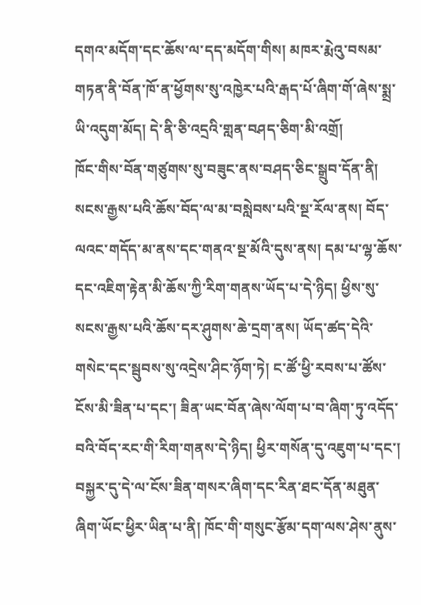དགའ་མདོག་དང་ཆོས་ལ་དད་མདོག་གིས། མཁར་རྨེའུ་བསམ་གཏན་ནི་བོན་ཁོ་ན་ཕྱོགས་སུ་འཁྱེར་པའི་རྒད་པོ་ཞིག་གོ་ཞེས་སྨྲ་ཡི་འདུག་མོད། དེ་ནི་ཅི་འདྲའི་གླན་བཤད་ཅིག་མི་འགྲོ།
ཁོང་གིས་བོན་གཙུགས་སུ་བཟུང་ནས་བཤད་ཅིང་སྒྲུབ་དོན་ནི། སངས་རྒྱས་པའི་ཆོས་བོད་ལ་མ་བསླེབས་པའི་སྔ་རོལ་ནས། བོད་ལའང་གདོད་མ་ནས་དང་གནའ་སྔ་མོའི་དུས་ནས། དམ་པ་ལྷ་ཆོས་དང་འཇིག་རྟེན་མི་ཆོས་ཀྱི་རིག་གནས་ཡོད་པ་དེ་ཉིད། ཕྱིས་སུ་སངས་རྒྱས་པའི་ཆོས་དར་ཤུགས་ཆེ་དྲག་ནས། ཡོད་ཚད་དེའི་གསེང་དང་སྦུབས་སུ་འདྲེས་ཤིང་ཉོག་ཏེ། ང་ཚོ་ཕྱི་རབས་པ་ཚོས་ངོས་མི་ཟིན་པ་དང་། ཟིན་ཡང་བོན་ཞེས་ལོག་པ་བ་ཞིག་ཏུ་འདོད་བའི་བོད་རང་གི་རིག་གནས་དེ་ཉིད། ཕྱིར་གསོན་དུ་འཇུག་པ་དང་། བསྐྱར་དུ་དེ་ལ་ངོས་ཟིན་གསར་ཞིག་དང་རིན་ཐང་དོན་མཐུན་ཞིག་ཡོང་ཕྱིར་ཡིན་པ་ནི། ཁོང་གི་གསུང་རྩོམ་དག་ལས་ཤེས་ནུས་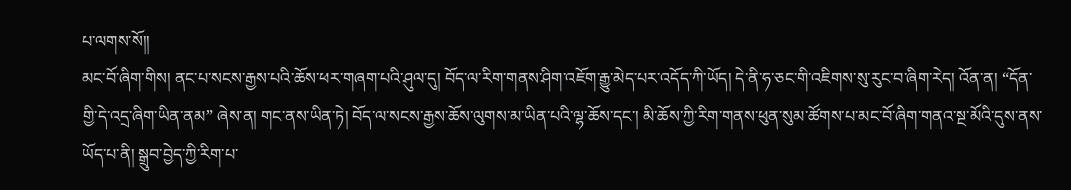པ་ལགས་སོ།།
མང་བོ་ཞིག་གིས། ནང་པ་སངས་རྒྱས་པའི་ཆོས་ཕར་གཞག་པའི་ཤུལ་དུ། བོད་ལ་རིག་གནས་ཤིག་འཇོག་རྒྱུ་མེད་པར་འདོད་ཀི་ཡོད། དེ་ནི་ཧ་ཅང་གི་འཇིགས་སུ་རུང་བ་ཞིག་རེད། འོན་ན། “དོན་གྱི་དེ་འདྲ་ཞིག་ཡིན་ནམ” ཞེས་ན། གང་ནས་ཡིན་ཏེ། བོད་ལ་སངས་རྒྱས་ཆོས་ལུགས་མ་ཡིན་པའི་ལྷ་ཆོས་དང་། མི་ཆོས་ཀྱི་རིག་གནས་ཕུན་སུམ་ཚོགས་པ་མང་བོ་ཞིག་གནའ་སྔ་མོའི་དུས་ནས་ཡོད་པ་ནི། སྒྲུབ་བྱེད་ཀྱི་རིག་པ་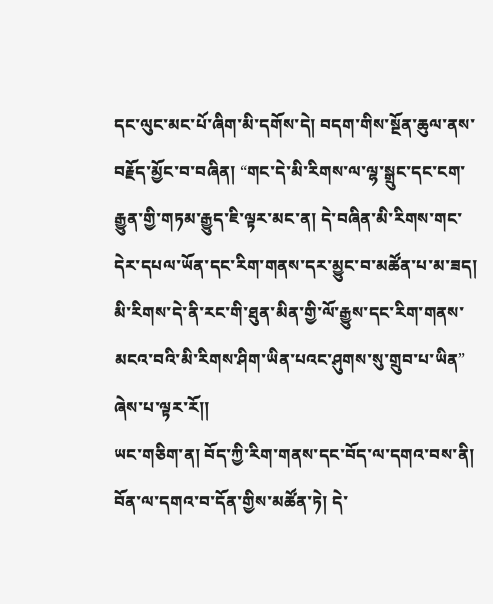དང་ལུང་མང་པོ་ཞིག་མི་དགོས་དེ། བདག་གིས་སྔོན་ཆུལ་ནས་བརྗོད་མྱོང་བ་བཞིན། “གང་དེ་མི་རིགས་ལ་ལྷ་སྒྲུང་དང་ངག་རྒྱུན་གྱི་གཏམ་རྒྱུད་ཇི་ལྟར་མང་ན། དེ་བཞིན་མི་རིགས་གང་དེར་དཔལ་ཡོན་དང་རིག་གནས་དར་མྱུང་བ་མཚོན་པ་མ་ཟད། མི་རིགས་དེ་ནི་རང་གི་ཐུན་མིན་གྱི་ལོ་རྒྱུས་དང་རིག་གནས་མངའ་བའི་མི་རིགས་ཤིག་ཡིན་པའང་ཤུགས་སུ་གྲུབ་པ་ཡིན” ཞེས་པ་ལྟར་རོ།།
ཡང་གཅིག་ན། བོད་ཀྱི་རིག་གནས་དང་བོད་ལ་དགའ་བས་ནི། བོན་ལ་དགའ་བ་དོན་གྱིས་མཚོན་ཏེ། དེ་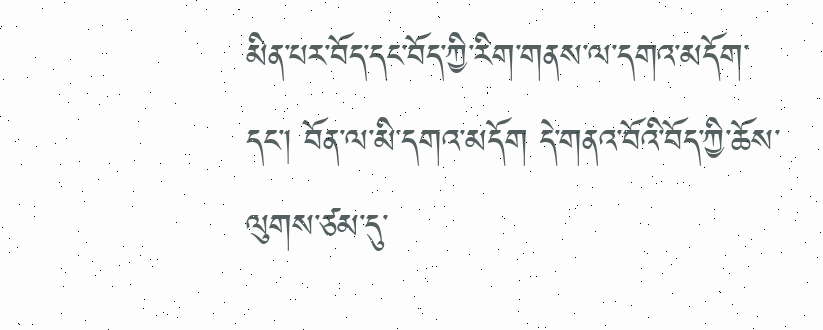མིན་པར་བོད་དང་བོད་ཀྱི་རིག་གནས་ལ་དགའ་མདོག་དང་། བོན་ལ་མི་དགའ་མདོག དེ་གནའ་བོའི་བོད་ཀྱི་ཆོས་ལུགས་ཙམ་དུ་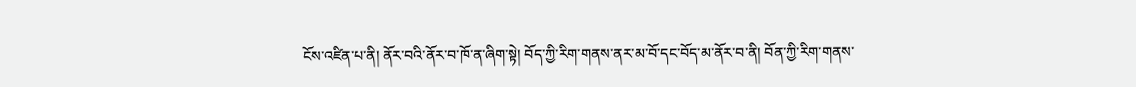ངོས་འཛིན་པ་ནི། ནོར་བའི་ནོར་བ་ཁོ་ན་ཞིག་སྟེ། བོད་ཀྱི་རིག་གནས་ནར་མ་བོ་དང་བོད་མ་ནོར་བ་ནི། བོན་ཀྱི་རིག་གནས་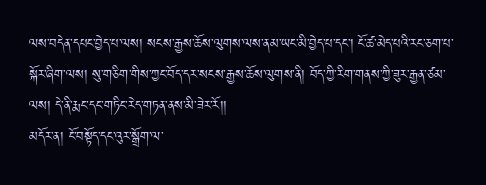ལས་བདེན་དཔང་བྱེད་པ་ལས། སངས་རྒྱས་ཆོས་ལུགས་ལས་ནམ་ཡང་མི་བྱེད་པ་དང་། ངོ་ཚ་མེད་པའི་རང་ཅག་པ་སྐོར་ཞིག་ལས། སུ་གཅིག་གིས་ཀྱང་བོད་དར་སངས་རྒྱས་ཆོས་ལུགས་ནི། བོད་ཀྱི་རིག་གནས་ཀྱི་ཟུར་རྒྱན་ཙམ་ལས། དེ་ནི་རྨང་དང་གཏིང་རེད་གཏན་ནས་མི་ཟེར་རོ།།
མདོར་ན། ངོ་བསྟོད་དང་འུར་སྒྲོག་ལ་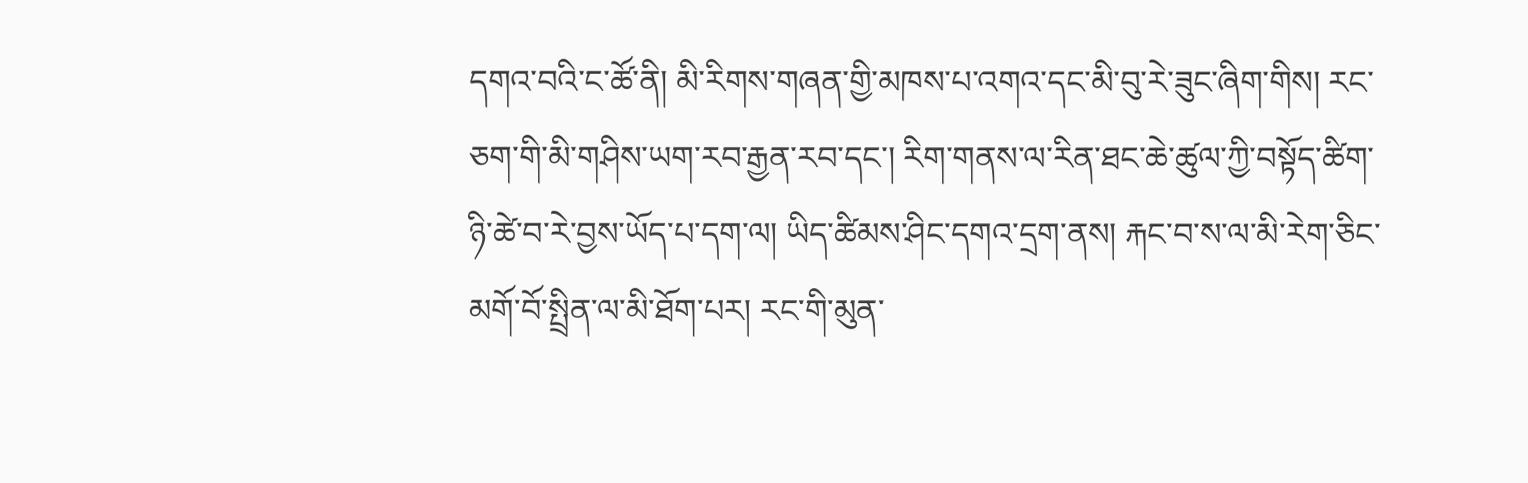དགའ་བའི་ང་ཚོ་ནི། མི་རིགས་གཞན་གྱི་མཁས་པ་འགའ་དང་མི་བུ་རེ་ཟུང་ཞིག་གིས། རང་ཅག་གི་མི་གཤིས་ཡག་རབ་རྒྱན་རབ་དང་། རིག་གནས་ལ་རིན་ཐང་ཆེ་ཚུལ་ཀྱི་བསྟོད་ཚིག་ཉི་ཚེ་བ་རེ་བྱས་ཡོད་པ་དག་ལ། ཡིད་ཚིམས་ཤིང་དགའ་དྲག་ནས། རྐང་བ་ས་ལ་མི་རེག་ཅིང་མགོ་བོ་སྤྲིན་ལ་མི་ཐོག་པར། རང་གི་མུན་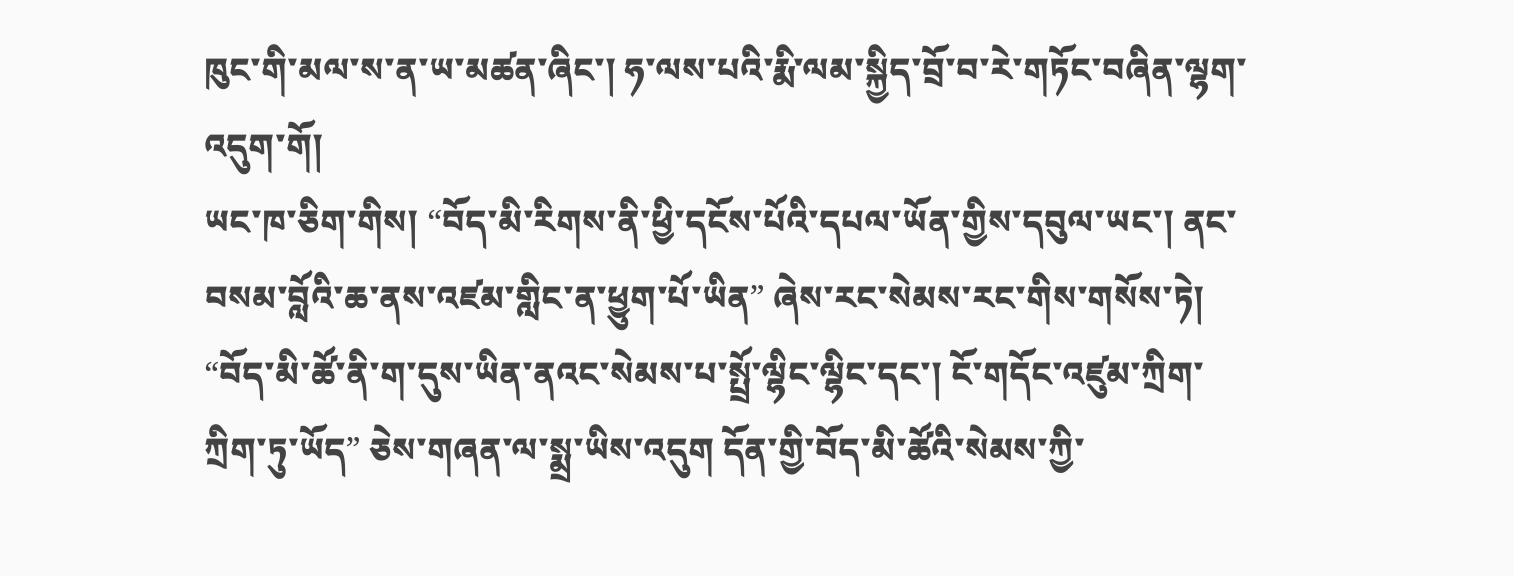ཁུང་གི་མལ་ས་ན་ཡ་མཚན་ཞིང་། ཧ་ལས་པའི་རྨི་ལམ་སྐྱིད་བྲོ་བ་རེ་གཏོང་བཞིན་ལྷག་འདུག་གོ།
ཡང་ཁ་ཅིག་གིས། “བོད་མི་རིགས་ནི་ཕྱི་དངོས་པོའི་དཔལ་ཡོན་གྱིས་དབུལ་ཡང་། ནང་བསམ་བློའི་ཆ་ནས་འཛམ་གླིང་ན་ཕྱུག་པོ་ཡིན” ཞེས་རང་སེམས་རང་གིས་གསོས་ཏེ། “བོད་མི་ཚོ་ནི་ག་དུས་ཡིན་ནའང་སེམས་པ་སྤྲོ་ལྷིང་ལྷིང་དང་། ངོ་གདོང་འཛུམ་ཀྲིག་ཀྲིག་ཏུ་ཡོད” ཅེས་གཞན་ལ་སྨྲ་ཡིས་འདུག དོན་གྱི་བོད་མི་ཚོའི་སེམས་ཀྱི་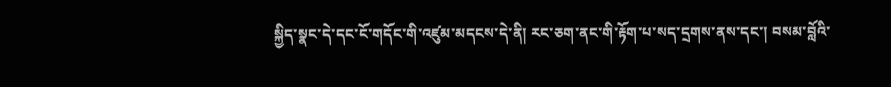སྐྱིད་སྣང་དེ་དང་ངོ་གདོང་གི་འཛུམ་མདངས་དེ་ནི། རང་ཅག་ནང་གི་རྟོག་པ་སད་དྲགས་ནས་དང་། བསམ་བློའི་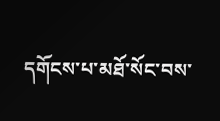དགོངས་པ་མཐོ་སོང་བས་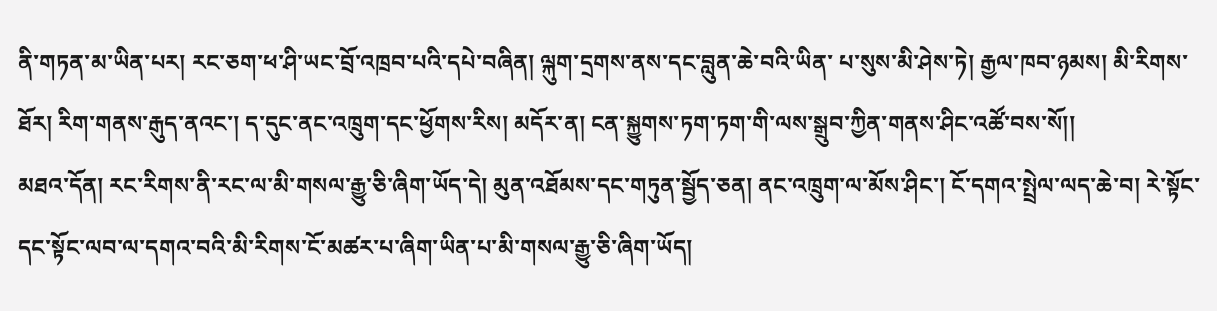ནི་གཏན་མ་ཡིན་པར། རང་ཅག་ཕ་ཤི་ཡང་བྲོ་འཁྲབ་པའི་དཔེ་བཞིན། ལྐུག་དྲགས་ནས་དང་བླུན་ཆེ་བའི་ཡིན་ པ་སུས་མི་ཤེས་ཏེ། རྒྱལ་ཁབ་ཉམས། མི་རིགས་ཐོར། རིག་གནས་རྒུད་ནའང་། ད་དུང་ནང་འཁྲུག་དང་ཕྱོགས་རིས། མདོར་ན། ངན་སྐྱུགས་ཏག་ཏག་གི་ལས་སྒྲུབ་ཀྱིན་གནས་ཤིང་འཚོ་བས་སོ།།
མཐའ་དོན། རང་རིགས་ནི་རང་ལ་མི་གསལ་རྒྱུ་ཅི་ཞིག་ཡོད་དེ། མུན་འཐོམས་དང་གཏུན་སྦྱོད་ཅན། ནང་འཁྲུག་ལ་མོས་ཤིང་། ངོ་དགའ་སྤྲེལ་ལད་ཆེ་བ། རེ་སྟོང་དང་སྟོང་ལབ་ལ་དགའ་བའི་མི་རིགས་ངོ་མཚར་པ་ཞིག་ཡིན་པ་མི་གསལ་རྒྱུ་ཅི་ཞིག་ཡོད།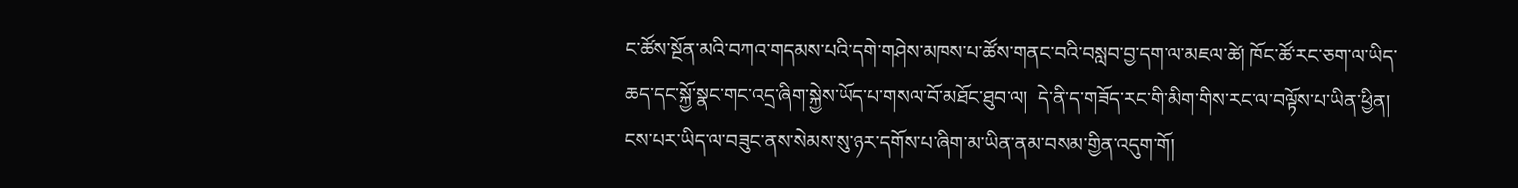ང་ཚོས་སྔོན་མའི་བཀའ་གདམས་པའི་དགེ་གཤེས་མཁས་པ་ཚོས་གནང་བའི་བསླབ་བྱ་དག་ལ་མཇལ་ཚེ། ཁོང་ཚོ་རང་ཅག་ལ་ཡིད་ཆད་དང་སྐྱོ་སྣང་གང་འདྲ་ཞིག་སྐྱེས་ཡོད་པ་གསལ་བོ་མཐོང་ཐུབ་ལ།  དེ་ནི་ད་གཟོད་རང་གི་མིག་གིས་རང་ལ་བལྟོས་པ་ཡིན་ཕྱིན། ངས་པར་ཡིད་ལ་བཟུང་ནས་སེམས་སུ་ཉར་དགོས་པ་ཞིག་མ་ཡིན་ནམ་བསམ་གྱིན་འདུག་གོ།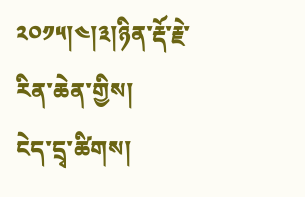༢༠༡༥།༤།༣།ཉིན་རྡོ་རྗེ་རིན་ཆེན་གྱིས།
ངེད་དྲྭ་ཚིགས།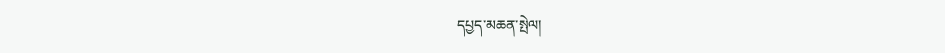དཔྱད་མཆན་སྤེལ།